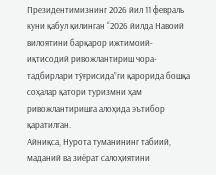Президентимизнинг 2026 йил 11 февраль куни қабул қилинган “2026 йилда Навоий вилоятини барқарор ижтимоий-иқтисодий ривожлантириш чора-тадбирлари тўғрисида”ги қарорида бошқа соҳалар қатори туризмни ҳам ривожлантиришга алоҳида эътибор қаратилган.
Айниқса, Нурота туманининг табиий, маданий ва зиёрат салоҳиятини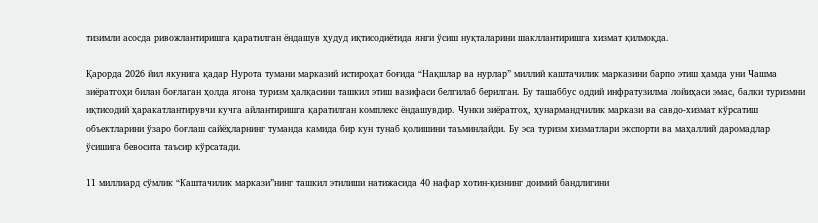тизимли асосда ривожлантиришга қаратилган ёндашув ҳудуд иқтисодиётида янги ўсиш нуқталарини шакллантиришга хизмат қилмоқда.

Қарорда 2026 йил якунига қадар Нурота тумани марказий истироҳат боғида “Нақшлар ва нурлар” миллий каштачилик марказини барпо этиш ҳамда уни Чашма зиёратгоҳи билан боғлаган ҳолда ягона туризм ҳалқасини ташкил этиш вазифаси белгилаб берилган. Бу ташаббус оддий инфратузилма лойиҳаси эмас, балки туризмни иқтисодий ҳаракатлантирувчи кучга айлантиришга қаратилган комплекс ёндашувдир. Чунки зиёратгоҳ, ҳунармандчилик маркази ва савдо-хизмат кўрсатиш объектларини ўзаро боғлаш сайёҳларнинг туманда камида бир кун тунаб қолишини таъминлайди. Бу эса туризм хизматлари экспорти ва маҳаллий даромадлар ўсишига бевосита таъсир кўрсатади.

11 миллиард сўмлик “Каштачилик маркази”нинг ташкил этилиши натижасида 40 нафар хотин-қизнинг доимий бандлигини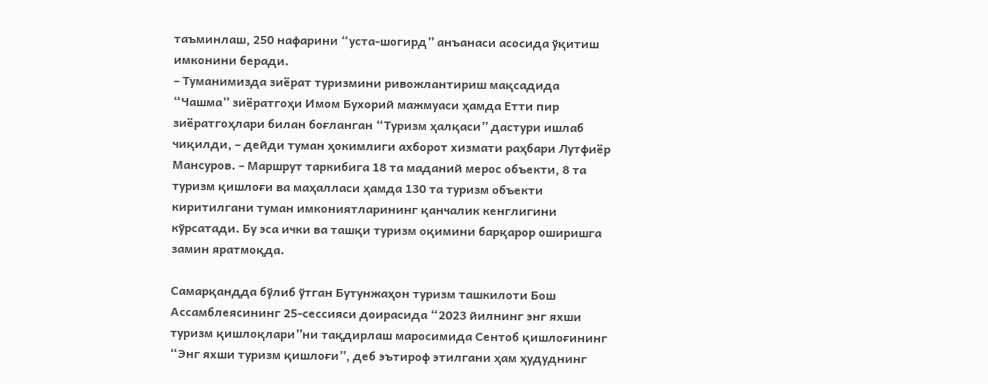таъминлаш, 250 нафарини “уста-шогирд” анъанаси асосида ўқитиш имконини беради.
– Туманимизда зиёрат туризмини ривожлантириш мақсадида “Чашма” зиёратгоҳи Имом Бухорий мажмуаси ҳамда Етти пир зиёратгоҳлари билан боғланган “Туризм ҳалқаси” дастури ишлаб чиқилди, – дейди туман ҳокимлиги ахборот хизмати раҳбари Лутфиёр Мансуров. – Маршрут таркибига 18 та маданий мерос объекти, 8 та туризм қишлоғи ва маҳалласи ҳамда 130 та туризм объекти киритилгани туман имкониятларининг қанчалик кенглигини кўрсатади. Бу эса ички ва ташқи туризм оқимини барқарор оширишга замин яратмоқда.

Самарқандда бўлиб ўтган Бутунжаҳон туризм ташкилоти Бош Ассамблеясининг 25-сессияси доирасида “2023 йилнинг энг яхши туризм қишлоқлари”ни тақдирлаш маросимида Сентоб қишлоғининг “Энг яхши туризм қишлоғи”, деб эътироф этилгани ҳам ҳудуднинг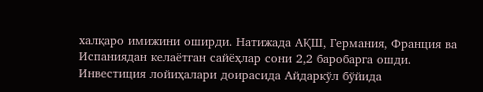халқаро имижини оширди. Натижада АҚШ, Германия, Франция ва Испаниядан келаётган сайёҳлар сони 2,2 баробарга ошди.
Инвестиция лойиҳалари доирасида Айдаркўл бўйида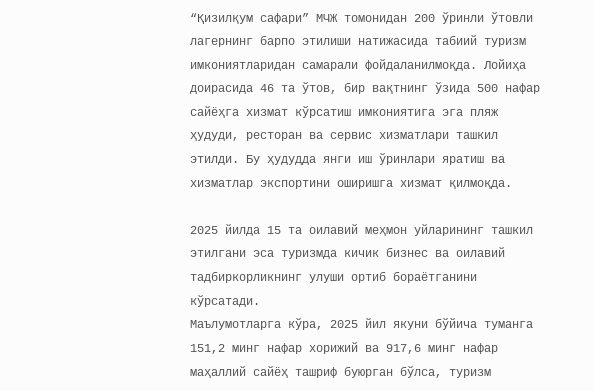“Қизилқум сафари” МЧЖ томонидан 200 ўринли ўтовли лагернинг барпо этилиши натижасида табиий туризм имкониятларидан самарали фойдаланилмоқда. Лойиҳа доирасида 46 та ўтов, бир вақтнинг ўзида 500 нафар сайёҳга хизмат кўрсатиш имкониятига эга пляж ҳудуди, ресторан ва сервис хизматлари ташкил этилди. Бу ҳудудда янги иш ўринлари яратиш ва хизматлар экспортини оширишга хизмат қилмоқда.

2025 йилда 15 та оилавий меҳмон уйларининг ташкил этилгани эса туризмда кичик бизнес ва оилавий тадбиркорликнинг улуши ортиб бораётганини кўрсатади.
Маълумотларга кўра, 2025 йил якуни бўйича туманга 151,2 минг нафар хорижий ва 917,6 минг нафар маҳаллий сайёҳ ташриф буюрган бўлса, туризм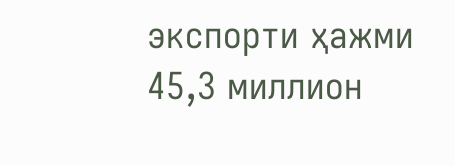экспорти ҳажми 45,3 миллион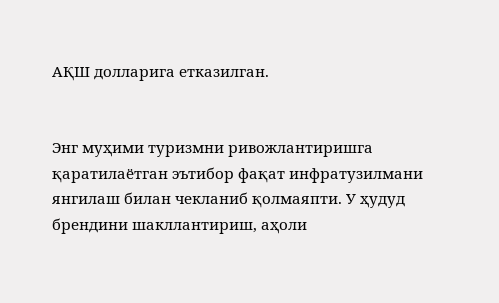АҚШ долларига етказилган.


Энг муҳими туризмни ривожлантиришга қаратилаётган эътибор фақат инфратузилмани янгилаш билан чекланиб қолмаяпти. У ҳудуд брендини шакллантириш, аҳоли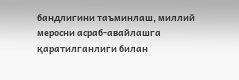бандлигини таъминлаш, миллий меросни асраб-авайлашга қаратилганлиги билан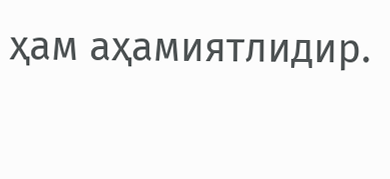ҳам аҳамиятлидир.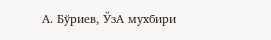А. Бўриев, ЎзА мухбири